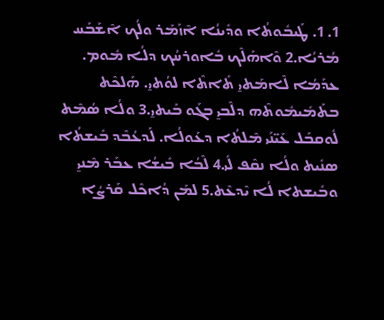1. 1. ܛܰܝܒܽܘܬܳܐ ܘܕܺܝܢܳܐ ܐܶܙܰܡܰܪ ܘܠܳܟ ܐܶܫܰܒܰܚ ܡܳܪܝܳܐ.2 ܘܶܐܗܰܠܶܟ ܒܽܐܘܪܚܳܟ ܕܠܳܐ ܡܽܘܡ. ܥܕܰܡܳܐ ܠܶܐܡܰܬܝ̱ ܬܺܐܬܶܐ ܠܘܳܬܝ̱. ܗܰܠܟܶܬ ܒܬܰܡܺܝܡܽܘܬܶܗ ܕܠܶܒܝ̱ ܒܓܰܘ ܒܰܝܬܝ̱.3 ܘܠܳܐ ܣܳܡܶܬ ܠܽܘܩܒܰܠ ܥܰܝ̈ܢܰܝ ܡܶܠܬܳܐ ܕܥܰܘܠܳܐ. ܠܰܕܥܳܒܶܕ ܒܺܝܫܬܳܐ ܣܢܺܝܬ ܘܠܳܐ ܢܩܶܦ ܠܺܝ.4 ܠܶܒܳܐ ܒܺܝܫܳܐ ܥܒܰܪ ܡܶܢܝ̱ ܘܒܺܝܫܬܐ ܠܳܐ ܝܶܕܥܶܬ.5 ܠܡܰܢ ܕܳܐܟܶܠ ܩܰܪܨܳܐ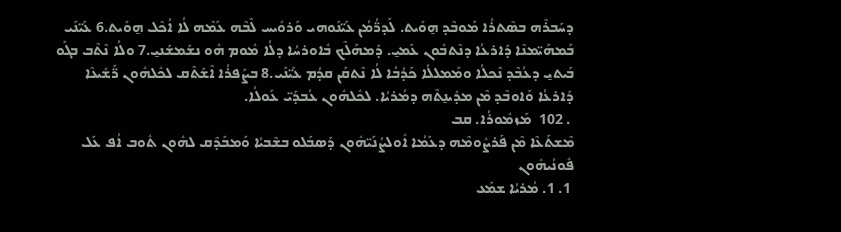ܕܚܰܒܪܶܗ ܒܣܶܬܪܳܐ ܡܰܘܒܶܕ ܗ̱ܘܺܝܬ. ܠܰܕܖ̈ܳܡܳܢ ܥܰܝ̈ܢܰܘܗܝ ܘܰܪܘܺܝܚ ܠܶܒܶܗ ܥܰܡܶܗ ܠܳܐ ܐܳܟܶܠ ܗ̱ܘܺܝܬ.6 ܥܰܝ̈ܢܰܝ ܒܰܡܗܰܝ̈ܡܢܶܐ ܕܰܐܪܥܳܐ ܕܢܶܬܒܽܘܢ ܥܰܡܝ̱. ܕܰܡܗܰܠܶܟ ܒܽܐܘܪܚܳܐ ܕܠܳܐ ܡܽܘܡ ܗܽܘ ܢܫܰܡܫܰܢܝ̱.7 ܘܠܳܐ ܢܶܬܶܒ ܒܓܰܘ ܒܰܝܬܝ̱ ܕܥܳܒܶܕ ܢܶܟܠܳܐ ܘܡܰܡܠܠܳܐ ܟܰܕܳܒܳܐ ܠܳܐ ܢܶܬܩܰܢ ܩܕܳܡ ܥܰܝ̈ܢܰܝ.8 ܒܨܰܦܪܳܐ ܐܶܫܰܬܶܩ ܠܟܽܠܗܽܘܢ ܖ̈ܰܫܺܝܥܶܐ ܕܰܐܪܥܳܐ ܘܰܐܘܒܶܕ ܡܶܢ ܡܕܺܝܢ̱ܬܶܗ ܕܡܳܪܝܳܐ. ܠܟܽܠܗܽܘܢ ܥܳܒܕܰܝ̈ ܥܰܘܠܳܐ.
 . 102  ܡܰܙܡܽܘܪܳܐ. ܩܒ
ܡܶܫܬܰܥܶܐ ܡܶܢ ܦܰܪܨܽܘܡܶܗ ܕܥܰܡܳܐ ܐܽܘܠܨܳܢܰܝ̈ܗܽܘܢ ܕܰܣܒܰܠܘ ܒܫܶܒܝܳܐ ܘܰܡܒܰܕܶܩ ܠܗܽܘܢ ܬܽܘܒ ܐܳܦ ܥܰܠ ܦܽܘܢܳܝܗܽܘܢ
 1. 1. ܡܳܪܝܳܐ ܫܡܰܥ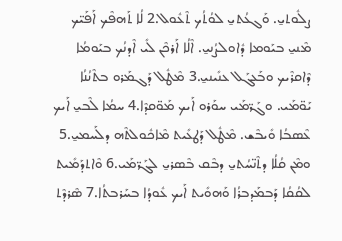ܨܠܽܘܬܝ̱. ܘܰܓܥܳܬܝ̱ ܠܘܳܬܳܟ ܬܶܥܽܘܠ.2 ܠܳܐ ܬܰܗܦܶܟ ܐܰܦܰܝ̈ܟ ܡܶܢܝ̱ ܒܝܰܘܡܐ ܕܽܐܘܠܨܳܢܝ̱. ܐܶܠܳܐ ܐܰܪܟܶܢ ܠܺܝ ܐܶܕܢܳܟ ܒܝܰܘܡܳܐ ܕܶܐܩܪܶܝܟ ܘܒܰܥܓܰܠ ܥܢܺܝܢܝ̱.3 ܡܶܛܽܠ ܕܰܓܡܰܪܘ ܒܬܶܢܳܢܳܐ ܝܰܘ̈ܡܰܝ. ܘܓܰܖ̈ܡܰܝ ܚܘܰܪܘ ܐܰܝܟ ܡܰܘ̈ܩܕܶܐ.4 ܚܡܳܐ ܠܶܒܝ̱ ܐܰܝܟ ܥܶܣܒܳܐ ܘܺܝܒܶܫ. ܡܶܛܽܠ ܕܰܛܥܺܝܬ ܡܶܐܟܽܘܠܬܶܗ ܕܠܰܚܡܝ̱.5 ܘܡܶܢ ܩܳܠܳܐ ܕܬܶܢ̈ܚܳܬܝ̱ ܕܒܶܩ ܒܶܣܪܝ̱ ܠܓܰܖ̈ܡܰܝ.6 ܘܶܐܬܕܰܡܺܝܬ ܠܩܳܩܳܐ ܕܰܒܡܰܕܒܪܳܐ ܘܰܗܘܺܝܬ ܐܰܝܟ ܥܽܘܕܳܐ ܒܚܰܪܒܬܳܐ.7 ܣܶܪܕܶܬ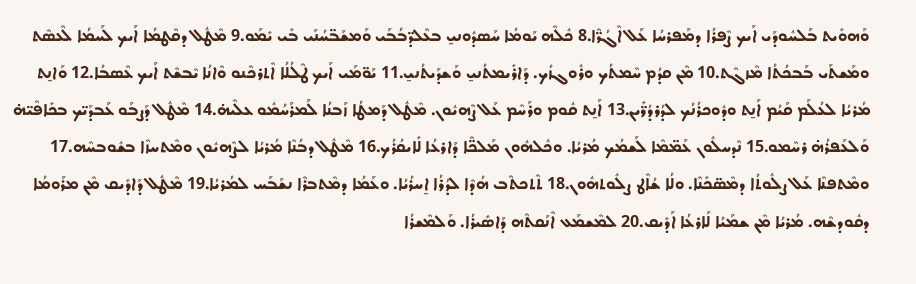ܘܰܗܘܺܝܬ ܒܰܠܚܽܘܕܰܝ ܐܰܝܟ ܨܶܦܪܳܐ ܕܡܰܦܪܚܳܐ ܥܰܠ ܐܶܓܳܖ̈ܶܐ.8 ܟܽܠܶܗ ܝܰܘܡܳܐ ܚܰܣܕܽܘܢܝ̱ ܒܥܶܠܕ̈ܒܳܒܰܝ ܘܰܡܫܰܒ̈ܚܳܢܰܝ ܒܺܝ ܝܺܡܰܘ.9 ܡܶܛܽܠ ܕܩܶܛܡܳܐ ܐܰܝܟ ܠܰܚܡܳܐ ܠܶܥܣܶܬ ܘܡܰܫܬܰܝ ܒܰܒܟܳܬܳܐ ܡܶܙܓܶܬ.10 ܡܶܢ ܩܕܳܡ ܚܶܡܬܳܟ ܘܪܽܘܓܙܳܟ. ܕܰܐܪܺܝܡܬܳܢܝ̱ ܘܰܫܕܰܝܬܳܢܝ̱.11 ܝܰܘ̈ܡܰܝ ܐܰܝܟ ܛܶܠܳܠܳܐ ܐܶܬܪܟܶܢܘ ܘܶܐܢܳܐ ܝܶܒܫܶܬ ܐܰܝܟ ܥܶܣܒܳܐ.12 ܘܰܐܢ̱ܬ ܡܳܪܝܳܐ ܠܥܳܠܰܡ ܩܰܝܳܡ ܐܰܢ̱ܬ ܘܕܽܘܟܪܳܢܳܟ ܠܕܳܪܕܳܖ̈ܺܝܢ.13 ܐܰܢ̱ܬ ܩܽܘܡ ܘܪܰܚܶܡ ܥܰܠ ܨܶܗܝܽܘܢ. ܡܶܛܽܠ ܕܰܡܛܳܐ ܙܰܒܢܳܐ ܠܰܡܪܰܚܳܡܽܘ ܥܠܶܝܗ̇.14 ܡܶܛܽܠ ܕܰܨܒܰܘ ܥܰܒܕܰܝ̈ܟ ܒܟܺܐܦܶܝ̈ܗ̇ ܘܰܠܥܰܦܪܳܗ̇ ܪܚܶܡܘ.15 ܢܶܕܚܠܽܘܢ ܥܰܡ̈ܡܶܐ ܠܰܫܡܳܟ ܡܳܪܝܳܐ. ܘܟܽܠܗܽܘܢ ܡܰܠܟ̈ܶܐ ܕܰܐܪܥܳܐ ܠܺܐܝܩܳܪܳܟ.16 ܡܶܛܽܠ ܕܒܳܢܶܐ ܡܳܪܝܳܐ ܠܨܶܗܝܽܘܢ ܘܡܶܬܚܙܶܐ ܒܫܽܘܒܚܶܗ.17 ܘܡܶܬܦܢܶܐ ܥܰܠ ܨܠܽܘܬܳܐ ܕܡܶܣ̈ܟܺܢܶܐ. ܘܠܳܐ ܫܳܐܶܛ ܨܠܽܘܬܗܽܘܢ.18 ܬܶܬܟܬܶܒ ܗܳܕܶܐ ܠܕܳܪܳܐ ܐ̱ܚܪܳܝܳܐ. ܘܥܰܡܳܐ ܕܡܶܬܒܪܶܐ ܢܫܰܒܰܚ ܠܡܳܪܝܳܐ.19 ܡܶܛܽܠ ܕܰܐܕܺܝܩ ܡܶܢ ܡܪܰܘܡܳܐ ܕܩܽܘܕܫܶܗ. ܡܳܪܝܳܐ ܡܶܢ ܫܡܰܝܳܐ ܠܰܐܪܥܳܐ ܐܰܕܺܝܩ.20 ܠܡܶܫܡܰܥ ܐܶܢܰܩܬܶܗ ܕܰܐܣܺܝܪܳܐ. ܘܰܠܡܶܫܪܳܐ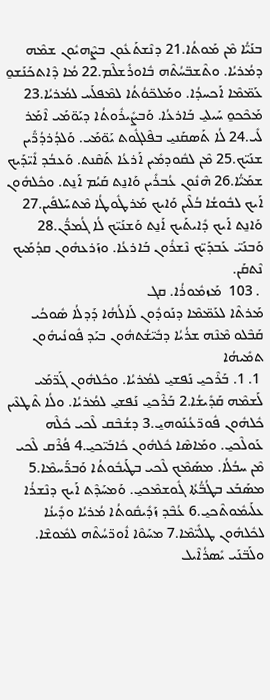ܒܢܰܝ̈ܳܐ ܡܶܢ ܡܰܘܬܳܐ.21 ܕܢܶܫܬܰܥܽܘܢ ܒܨܶܗܝܽܘܢ ܫܡܶܗ ܕܡܳܪܝܳܐ. ܘܬܶܫܒ̈ܚܳܬܶܗ ܒܽܐܘܪܺܫܠܶܡ.22 ܡܳܐ ܕܶܐܬܟܰܢܰܫܘ̱ ܥܰܡ̈ܡܶܐ ܐܰܟܚܕܳܐ. ܘܡܰܠܟ̈ܘܳܬܳܐ ܠܡܶܦܠܰܚ ܠܡܳܪܝܳܐ.23 ܡܰܟܶܟܘ̱ ܚܰܝܠܝ̱ ܒܰܐܪܥܳܐ. ܘܰܒܨܺܝܪܽܘܬܳܐ ܕܝܰܘ̈ܡܰܝ ܐܶܡܰܪ ܠܺܝ.24 ܠܳܐ ܬܰܣܩܰܢܝ̱ ܒܦܶܠܓܽܘܬ ܝܰܘ̈ܡܰܝ. ܘܰܠܕܳܪܕܳܖ̈ܺܝܢ ܫܢܰܝ̈ܟ.25 ܡܶܢ ܠܩܽܘܕܡܺܝܢ ܐܰܪܥܳܐ ܬܰܩܶܢܬ. ܘܰܥܒܳܕ ܐܺܝ̈ܕܰܝܟ ܫܡܰܝ̈ܳܐ.26 ܗܶܢܽܘܢ ܥܳܒܪܺܝܢ ܘܰܐܢ̱ܬ ܩܰܝܳܡ ܐܰܢ̱ܬ. ܘܟܽܠܗܽܘܢ ܐܰܝܟ ܠܒܽܘܫܳܐ ܒܳܠܶܝܢ ܘܰܐܝܟ ܡܰܪܛܽܘܛܳܐ ܡܶܬܚܰܠܦܺܝܢ.27 ܘܰܐܢ̱ܬ ܐܰܝܟ ܕܺܐܝܬܰܝܟ ܐܰܢ̱ܬ ܘܰܫܢܰܝ̈ܟ ܠܳܐ ܓܳܡܖ̈ܳܢ.28 ܘܰܒܢܰܝ̈ ܥܰܒܕܰܝ̈ܟ ܢܶܫܪܽܘܢ ܒܰܐܪܥܳܐ. ܘܙܰܪܥܗܽܘܢ ܩܕܳܡܰܝܟ ܢܶܬܩܰܢ.
 . 103  ܡܰܙܡܽܘܪܳܐ. ܩܓ
ܡܰܪܬܶܐ ܠܥܰܡ̈ܡܶܐ ܕܢܰܘܕܽܘܢ ܠܰܐܠܳܗܳܐ ܕܰܕܠܳܐ ܣܽܘܟܳܝ ܩܰܒܶܠܘ ܡܶܢܶܗ ܫܪܳܝܳܐ ܕܒܺܝ̈ܫܳܬܗܽܘܢ ܒܝܰܕ ܦܽܘܢܳܝܗܽܘܢ ܬܡܺܝܗܳܐ
 1. 1. ܒܰܪܶܟܝ̱ ܢܰܦܫܝ̱ ܠܡܳܪܝܳܐ. ܘܟܽܠܗܽܘܢ ܓܰܖ̈ܡܰܝ ܠܰܫܡܶܗ ܩܰܕܺܝܫܳܐ.2 ܒܰܪܶܟܝ̱ ܢܰܦܫܝ̱ ܠܡܳܪܝܳܐ. ܘܠܳܐ ܬܶܛܥܶܝܢ ܟܽܠܗܽܘܢ ܦܽܘܖ̈ܥܳܢܰܘܗܝ̱.3 ܕܫܳܒܶܩ ܠܶܟܝ ܟܽܠܶܗ ܥܰܘܠܶܟܝ̱. ܘܡܰܐܣܶܐ ܟܽܠܗܽܘܢ ܟܺܐܒܰܝ̈ܟܝ̱.4 ܦܳܪܶܩ ܠܶܟܝ ܡܶܢ ܚܒܳܠܳܐ. ܡܣܰܡܶܟ ܠܶܟܝ ܒܛܰܝܒܽܘܬܳܐ ܘܰܒܖ̈ܰܚܡܶܐ.5 ܡܣܰܒܰܥ ܒܛܳܒ̈ܳܬܳܐ ܓܽܘܫܡܶܟܝ̱. ܘܰܡܚܰܕܶܬ ܐܰܝܟ ܕܢܶܫܪܳܐ ܥܠܰܝܡܽܘܬܶܟܝ̱.6 ܥܳܒܶܕ ܙܰܕܺܝܩܽܘܬܳܐ ܡܳܪܝܳܐ ܘܕܺܝܢܳܐ ܠܟܽܠܗܽܘܢ ܛܠܺܝ̈ܡܶܐ.7 ܡܚܰܘܶܐ ܐܽܘܖ̈ܚܳܬܶܗ ܠܡܽܘܫܶܐ. ܘܠܰܒ̈ܢܰܝ ܝܺܣܪܳܐܶܝܠ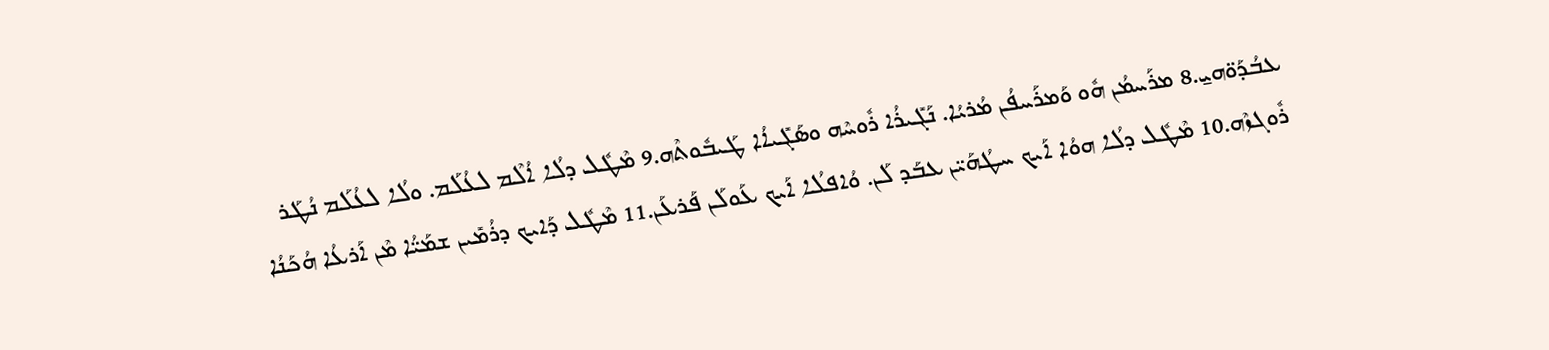ܥܒܳܕܰܘ̈ܗܝ̱.8 ܡܪܰܚܡܳܢ ܗܽܘ ܘܰܡܪܰܚܦܳܢ ܡܳܪܝܳܐ. ܢܰܓܺܝܪܳܐ ܪܽܘܚܶܗ ܘܣܰܓܺܝܐܳܐ ܛܰܝܒܽܘܬܶܗ.9 ܡܶܛܽܠ ܕܠܳܐ ܐܳܠܶܡ ܠܥܳܠܰܡ. ܘܠܳܐ ܠܥܳܠܰܡ ܢܳܛܰܪ ܪܽܘܓܙܶܗ.10 ܡܶܛܽܠ ܕܠܳܐ ܗܘܳܐ ܐܰܝܟ ܚܛܳܗܰܝ̈ܢ ܥܒܰܕ ܠܰܢ. ܘܳܐܦܠܳܐ ܐܰܝܟ ܥܰܘܠܰܢ ܦܰܪܥܰܢ.11 ܡܶܛܽܠ ܕܰܐܝܟ ܕܪܳܡܺܝܢ ܫܡܰܝ̈ܳܐ ܡܶܢ ܐܰܪܥܳܐ ܗܳܟܰܢܳܐ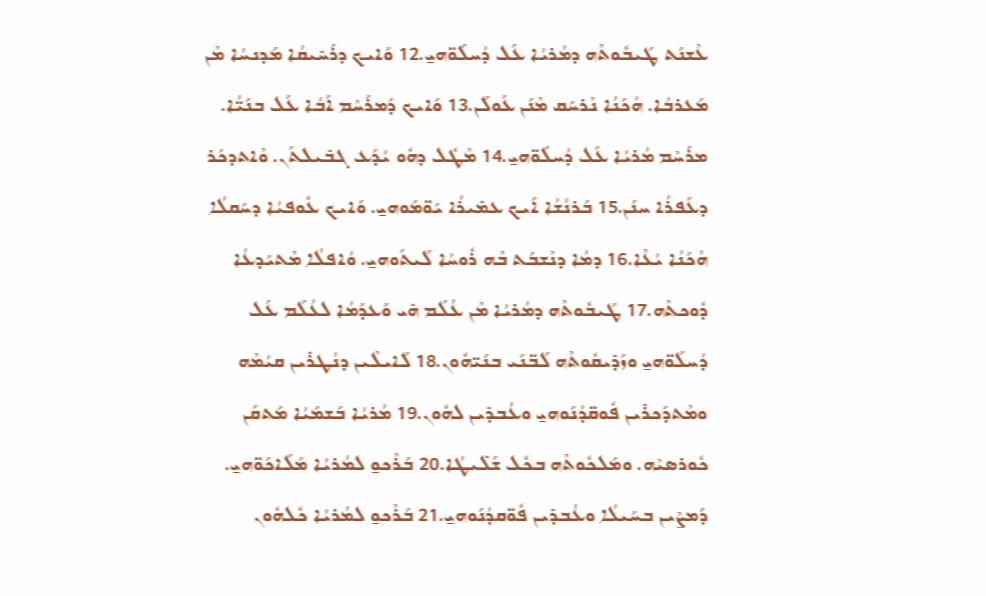ܥܶܫܢܰܬ ܛܰܝܒܽܘܬܶܗ ܕܡܳܪܝܳܐ ܥܰܠ ܕܳܚܠܰܘ̈ܗܝ̱.12 ܘܰܐܝܟ ܕܪܰܚܺܝܩܳܐ ܡܰܕܢܚܳܐ ܡܶܢ ܡܰܥܪܒܳܐ. ܗܳܟܰܢܳܐ ܢܶܪܚܰܩ ܡܶܢܰܢ ܥܰܘܠܰܢ.13 ܘܰܐܝܟ ܕܰܡܪܰܚܶܡ ܐܰܒܳܐ ܥܰܠ ܒܢܰܝ̈ܳܐ. ܡܪܰܚܶܡ ܡܳܪܝܳܐ ܥܰܠ ܕܳܚܠܰܘ̈ܗܝ̱.14 ܡܶܛܽܠ ܕܗܽܘ ܝܳܕܰܥ ܓܒܺܝܠܬܰܢ. ܘܶܐܬܕܟܰܪ ܕܥܰܦܪܳܐ ܚܢܰܢ.15 ܒܰܪܢܳܫܳܐ ܐܰܝܟ ܥܡܺܝܪܳܐ ܝܰܘ̈ܡܰܘܗܝ̱. ܘܰܐܝܟ ܥܽܘܦܝܳܐ ܕܚܰܩܠܳܐ ܗܳܟܰܢܳܐ ܝܳܥܶܐ.16 ܕܡܳܐ ܕܢܶܫܒܰܬ ܒܶܗ ܪܽܘܚܳܐ ܠܰܝܬܰܘܗܝ̱. ܘܳܐܦܠܳܐ ܡܶܬܝܰܕܥܳܐ ܕܽܘܟܬܶܗ.17 ܛܰܝܒܽܘܬܶܗ ܕܡܳܪܝܳܐ ܡܶܢ ܥܳܠܰܡ ܗܺܝ ܘܰܥܕܰܡܳܐ ܠܥܳܠܰܡ ܥܰܠ ܕܳܚܠܰܘ̈ܗܝ̱ ܘܙܰܕܺܝܩܽܘܬܶܗ ܠܰܒ̈ܢܰܝ ܒܢܰܝ̈ܗܽܘܢ.18 ܠܰܐܝܠܶܝܢ ܕܢܳܛܪܺܝܢ ܩܝܳܡܶܗ ܘܡܶܬܕܰܟܪܺܝܢ ܦܽܘܩ̈ܕܳܢܰܘܗܝ̱ ܘܥܳܒܕܺܝܢ ܠܗܽܘܢ.19 ܡܳܪܝܳܐ ܒܰܫܡܰܝܳܐ ܡܰܬܩܰܢ ܟܽܘܪܣܝܶܗ. ܘܡܰܠܟܽܘܬܶܗ ܒܟܽܠ ܫܰܠܺܝܛܳܐ.20 ܒܰܪܶܟܘ̱ ܠܡܳܪܝܳܐ ܡܰܠܰܐܟܰܘ̈ܗܝ̱. ܕܰܡܨܶܝܢ ܒܚܰܝܠܳܐ ܘܥܳܒܕܺܝܢ ܦܽܘ̈ܩܕܳܢܰܘܗܝ̱.21 ܒܰܪܶܟܘ̱ ܠܡܳܪܝܳܐ ܟܽܠܗܽܘܢ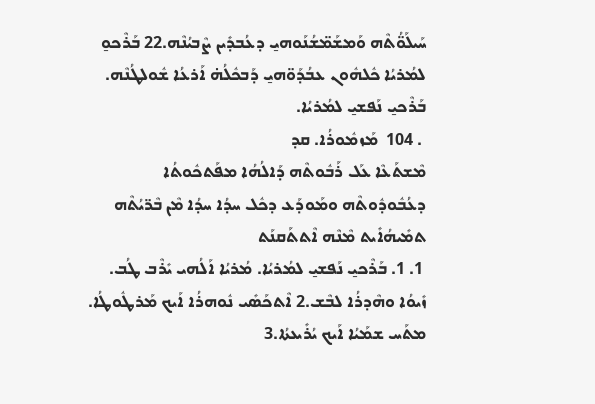ܚܰܝܠܰܘ̈ܳܬܶܗ ܘܰܡܫܰܡ̈ܫܳܢܰܘܗܝ̱ ܕܥܳܒܕܺܝܢ ܨܶܒܝܳܢܶܗ.22 ܒܰܪܶܟܘ̱ ܠܡܳܪܝܳܐ ܟܽܠܗܽܘܢ ܥܒܳܕܰܘ̈ܗܝ̱ ܕܰܒܟܽܠܳܗ̇ ܐܰܪܥܳܐ ܫܽܘܠܛܳܢܶܗ. ܒܰܪܶܟܝ̱ ܢܰܦܫܝ̱ ܠܡܳܪܝܳܐ.
 . 104  ܡܰܙܡܽܘܪܳܐ. ܩܕ
ܡܶܫܬܰܥܶܐ ܥܰܠ ܪܰܒܽܘܬܶܗ ܕܰܐ‌ܠܳܗܳܐ ܡܦܰܬܟܽܘܬܳܐ ܕܥܳܒܽܘܕܽܘܬܶܗ ܘܡܰܘܕܰܥ ܕܟܽܠ ܚܕܳܐ ܚܕܳܐ ܡܶܢ ܒܶܖ̈ܝܳܬܶܗ ܬܡܺܝܗܳܐܺܝܬ ܡܶܢܶܗ ܐܶܬܬܰܩܢܰܬ
 1. 1. ܒܰܪܶܟܝ̱ ܢܰܦܫܝ̱ ܠܡܳܪܝܳܐ. ܡܳܪܝܳܐ ܐܰܠܳܗܝ ܝܺܪܶܒ ܛܳܒ. ܙܺܝܘܳܐ ܘܗܶܕܪܳܐ ܠܒܶܫ.2 ܐܶܬܟܰܣܺܝ ܢܽܘܗܪܳܐ ܐܰܝܟ ܡܰܪܛܽܘܛܳܐ. ܡܬܰܚ ܫܡܰܝܳܐ ܐܰܝܟ ܝܳܪܺܝܥܬܳܐ.3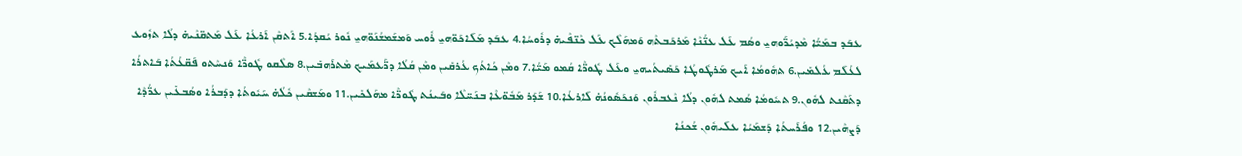ܥܒܰܕ ܒܡܰܝ̈ܳܐ ܡܶܕܝܳܖ̈ܰܘܗܝ̱ ܘܣܳܡ ܥܰܠ ܥܢ̈ܳܢܶܐ ܡܰܪܟܰܒܬܶܗ ܘܰܡܗܰܠܶܟ ܥܰܠ ܟܶܢ̈ܦܶܝܗ̇ ܕܪܽܘܚܳܐ.4 ܥܒܰܕ ܡܰܠܰܐܟܰܘ̈ܗܝ̱ ܪܽܘܚ ܘܰܡܫܰܡܫܳܢܰܘ̈ܗܝ̱ ܢܽܘܪ ܝܳܩܕܳܐ.5 ܐܰܬܩܶܢ ܐܰܪܥܳܐ ܥܰܠ ܡܰܬܩ̈ܢܶܝܗ̇ ܕܠܳܐ ܬܙܽܘܥ ܠܥܳܠܰܡ ܥܳܠܡܺܝܢ.6 ܬܗܽܘܡܳܐ ܐܰܝܟ ܡܰܪܛܽܘܛܳܐ ܟܰܣܺܝܬܳܝܗܝ̱ ܘܥܰܠ ܛܽܘܖ̈ܶܐ ܩܳܡܘ ܡܰܝ̈ܳܐ.7 ܘܡܶܢ ܟܳܐܬܳܟ ܥܳܪܩܺܝܢ ܘܡܶܢ ܩܳܠܳܐ ܕܖ̈ܰܥܡܰܝܟ ܡܶܬܪܰܗܒܺܝܢ.8 ܣܠܶܩܘ ܛܽܘܖ̈ܶܐ ܘܰܢܚܶܬܘ ܦܰܩ̈ܥܳܬܳܐ ܒܰܐܬܪܳܐ ܕܬܰܩܶܢܬ ܠܗܽܘܢ.9 ܬܚܽܘܡܳܐ ܣܳܡܬ ܠܗܽܘܢ ܕܠܳܐ ܢܶܥܒܪܽܘܢ ܘܰܢܟܰܣܽܘܢܳܗ̇ ܠܰܐܪܥܳܐ.10 ܫܰܕܰܪ ܡܰܒܽܘ̈ܥܶܐ ܒܢܰܚ̈ܠܶܐ ܘܒܰܝܢܳܬ ܛܽܘܖ̈ܶܐ ܡܗܰܠܟܺܝܢ.11 ܘܡܰܫܩܶܝܢ ܟܽܠܳܗ̇ ܚܰܝܽܘܬܳܐ ܕܕܰܒܪܳܐ ܘܣܳܒܥܺܝܢ ܥܖ̈ܳܕܶܐ ܕܰܨܗܶܝܢ.12 ܘܦܳܪܰܚܬܳܐ ܕܰܫܡܰܝܳܐ ܥܠܰܝܗܽܘܢ ܫܳܟܢܳܐ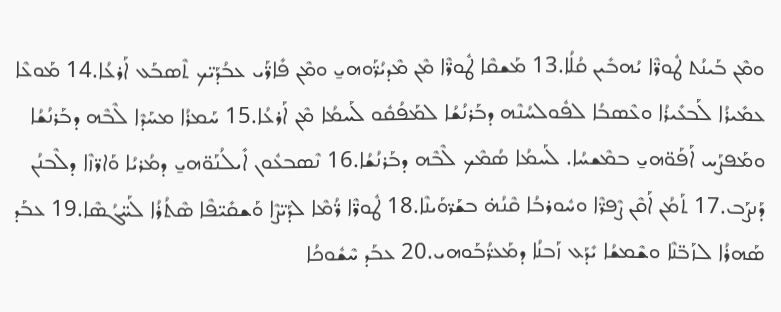ܘܡܶܢ ܒܰܝܢܳܬ ܛܽܘܖ̈ܶܐ ܝܳܗܒܺܝܢ ܩܳܠܳܐ.13 ܡܰܫܩܶܐ ܛܽܘܖ̈ܶܐ ܡܶܢ ܡܶܕܝܳܖ̈ܰܘܗܝ̱ ܘܡܶܢ ܦܺܐܖ̈ܰܝ ܥܒܳܕܰܝ̈ܟ ܬܶܣܒܰܥ ܐܰܪܥܳܐ.14 ܡܰܘܥܶܐ ܥܡܺܝܪܳܐ ܠܰܒܥܺܝܪܳܐ ܘܥܶܣܒܳܐ ܠܦܽܘܠܚܳܢܶܗ ܕܒܰܪܢܳܫܳܐ ܠܡܰܦܳܩܽܘ ܠܰܚܡܳܐ ܡܶܢ ܐܰܪܥܳܐ.15 ܚܰܡܪܳܐ ܡܚܰܕܶܐ ܠܶܒܶܗ ܕܒܰܪܢܳܫܳܐ ܘܡܰܦܨܰܚ ܐܰܦܰܘ̈ܗܝ̱ ܒܡܶܫܚܳܐ. ܠܰܚܡܳܐ ܣܳܡܶܟ ܠܶܒܶܗ ܕܒܰܪܢܳܫܳܐ.16 ܢܶܣܒܥܽܘܢ ܐܺܝܠܳܢܰܘ̈ܗܝ̱ ܕܡܳܪܝܳܐ ܘܰܐܖ̈ܙܶܐ ܕܠܶܒܢܳܢ ܕܰܢܨܰܒ.17 ܬܰܡܳܢ ܐܰܩܶܢ ܨܶܦܖ̈ܶܐ ܘܚܽܘܪܒܳܐ ܩܶܢܳܗ̇ ܒܫܰܖ̈ܘܰܝܢܶܐ.18 ܛܽܘܖ̈ܶܐ ܖ̈ܳܡܶܐ ܠܕܰܝ̈ܨܶܐ ܘܰܫܩܺܝ̈ܦܶܐ ܣܶܬܳܪܳܐ ܠܰܚ̈ܓܳܣܶܐ.19 ܥܒܰܕ ܣܰܗܪܳܐ ܠܙܰܒ̈ܢܶܐ ܘܫܶܡܫܳܐ ܝܺܕܰܥ ܙܰܒܢܳܐ ܕܡܰܥܖ̈ܳܒܰܘܗܝ.20 ܥܒܰܕ ܚܶܫܽܘܟܳܐ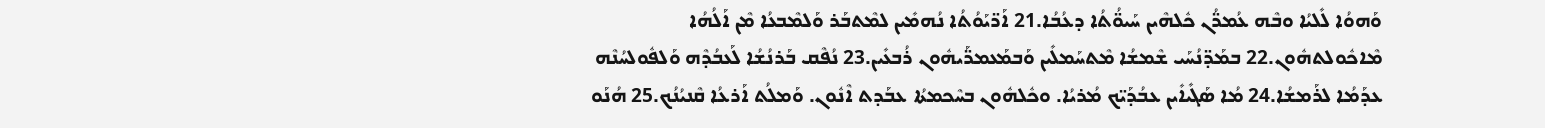ܘܰܗܘܳܐ ܠܺܠܝܳܐ ܘܒܶܗ ܥܳܡܖ̈ܳܢ ܟܽܠܗܶܝܢ ܚܰܝܘ̈ܳܬܳܐ ܕܥܳܒܳܐ.21 ܐܰܖ̈ܝܰܘܳܬܳܐ ܢܳܗܡܺܝܢ ܠܡܶܬܒܰܪ ܘܰܠܡܶܒܥܳܐ ܡܶܢ ܐܰ‌ܠܳܗܳܐ ܡܶܐܟܽܘܠܬܗܽܘܢ.22 ܒܡܰܕ̈ܢܳܚܰܝ ܫܶܡܫܳܐ ܡܶܬܚܰܡܠܺܝܢ ܘܰܒܡܰܥܡܖ̈ܰܝܗܽܘܢ ܪܳܒܥܺܝܢ.23 ܢܳܦܶܩ ܒܰܪܢܳܫܳܐ ܠܰܥܒܳܕܶܗ ܘܰܠܦܽܘܠܚܳܢܶܗ ܥܕܰܡܳܐ ܠܪܰܡܫܳܐ.24 ܡܳܐ ܣܰܓܺܝܐܺܝܢ ܥܒܳܕܰܝ̈ܟ ܡܳܪܝܳܐ. ܘܟܽܠܗܽܘܢ ܒܚܶܟܡܬܳܐ ܥܒܰܕܬ ܐܶܢܽܘܢ. ܘܰܡܠܳܬ ܐܰܪܥܳܐ ܩܶܢܝܳܢܳܟ.25 ܗܳܢܰܘ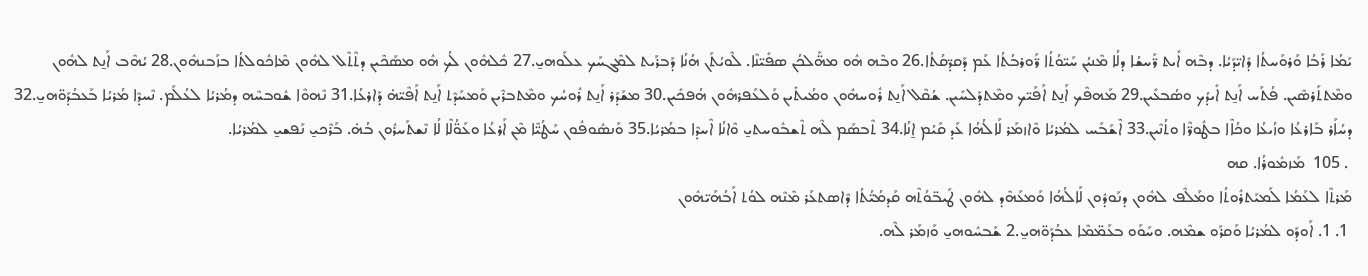ܝܰܡܳܐ ܪܰܒܳܐ ܘܰܪܘܰܚܬܳܐ ܕܺܐܝ̈ܕܰܝܳܐ. ܕܒܶܗ ܐܺܝܬ ܖ̈ܰܚܫܳܐ ܕܠܳܐ ܡܶܢܝܳܢ ܚܰܝ̈ܘܳܬܳܐ ܖ̈ܰܘܪܒܳܬܳܐ ܥܰܡ ܕܰܩܕ̈ܩܳܬܳܐ.26 ܘܒܶܗ ܗܽܘ ܡܗ̈ܰܠܟܳܢ ܣܦܺܝ̈ܢܶܐ. ܠܶܘܝܳܬܰܢ ܗܳܢܳܐ ܕܰܒܪܰܝܬ ܠܡܶܓܚܰܟ ܥܠܰܘܗܝ̱.27 ܟܽܠܗܽܘܢ ܠܳܟ ܗܽܘ ܡܣܰܟܶܝܢ ܕܬܶܬܶܠ ܠܗܽܘܢ ܡܶܐܟܽܘܠܬܳܐ ܒܙܰܒܢܗܽܘܢ.28 ܝܳܗܶܒ ܐܰܢ̱ܬ ܠܗܽܘܢ ܘܡܶܬܬܰܪܣܶܝܢ. ܦܳܬܰܚ ܐܰܢ̱ܬ ܐܺܝܕܳܟ ܘܣܳܒܥܺܝܢ.29 ܡܰܗܦܶܟ ܐܰܢ̱ܬ ܐܰܦܰܝ̈ܟ ܘܡܶܬܕܰܠܚܺܝܢ. ܫܳܩܶܠ ܐܰܢ̱ܬ ܪܽܘܚܗܽܘܢ ܘܡܳܝܬܺܝܢ ܘܰܠܥܰܦܪܗܽܘܢ ܗܳܦܟܺܝܢ.30 ܡܫܰܕܰܪ ܐܰܢ̱ܬ ܪܽܘܚܳܟ ܘܡܶܬܒܪܶܝܢ ܘܰܡܚܰܕܶܬ ܐܰܢ̱ܬ ܐܰܦܶܝ̈ܗ̇ ܕܰܐܪܥܳܐ.31 ܢܶܗܘܶܐ ܫܽܘܒܚܶܗ ܕܡܳܪܝܳܐ ܠܥܳܠܰܡ. ܢܶܚܕܶܐ ܡܳܪܝܳܐ ܒܰܥܒܳܕܰܘ̈ܗܝ̱.32 ܕܚܳܐܰܪ ܒܰܐܪܥܳܐ ܘܙܳܝܥܳܐ ܘܟܳܐܶܐ ܒܛܽܘܖ̈ܶܐ ܘܬܳܢܶܝܢ.33 ܐܶܫܰܒܰܚ ܠܡܳܪܝܳܐ ܘܶܐܙܡܰܪ ܠܰܐܠܳܗܳܐ ܥܰܕ ܩܰܝܳܡ ܐ̱ܢܳܐ.34 ܬܶܒܣܰܡ ܠܶܗ ܬܶܫܒܽܘܚܬܝ̱ ܘܶܐܢܳܐ ܐܶܚܕܶܐ ܒܡܳܪܝܳܐ.35 ܘܰܢܣܽܘܦܽܘܢ ܚܰܛܳܝ̈ܶܐ ܡܶܢ ܐܰܪܥܳܐ ܘܥܰܘ̈ܳܠܶܐ ܠܳܐ ܢܶܫܬܰܚܪܽܘܢ ܒܳܗ̇. ܒܰܪܶܟܝ̱ ܢܰܦܫܝ̱ ܠܡܳܪܝܳܐ.
 . 105  ܡܰܙܡܽܘܪܳܐ. ܩܗ
ܡܰܪܬܶܐ ܠܥܰܡܳܐ ܠܰܡܝܰܬܪܽܘܬܳܐ ܘܡܰܠܶܦ ܠܗܽܘܢ ܕܢܰܘܕܽܘܢ ܠܰܐܠܳܗܳܐ ܘܰܡܥܰܗܶܕ ܠܗܽܘܢ ܛܰܝܒ̈ܘܳܬܶܗ ܩܰܕܡܳܝ̈ܳܬܳܐ ܕܶܐܣܬܥܰܪ ܡܶܢܶܗ ܠܘܳܬ ܐܰܒܳܗܰܝ̈ܗܽܘܢ
 1. 1. ܐܰܘܕܰܘ ܠܡܳܪܝܳܐ ܘܰܩܪܰܘ ܫܡܶܗ. ܘܚܰܘܰܘ ܒܥܰܡ̈ܡܶܐ ܥܒܳܕܰܘ̈ܗܝ̱.2 ܫܰܒܚܽܘܗܝ̱ ܘܰܙܡܰܪ ܠܶܗ.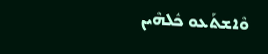ܘܶܐܫܬܰܥܘ ܟܽܠܗܶܝܢ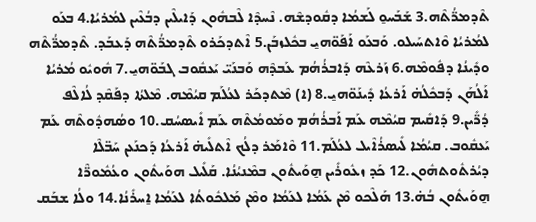ܬܶܕܡܖ̈ܳܬܶܗ.3 ܫܰܒܰܚܘ̱ ܠܰܫܡܳܐ ܕܩܽܘܕܫܶܗ. ܢܶܚܕܶܐ ܠܶܒܗܽܘܢ ܕܰܐܝܠܶܝܢ ܕܒܳܥܶܝܢ ܠܡܳܪܝܳܐ.4 ܒܥܰܘ ܠܡܳܪܝܳܐ ܘܶܐܬܚܰܝܠܘ. ܘܰܒܥܰܘ ܐܰܦܰܘ̈ܗܝ̱ ܒܟܽܠܙܒܰܢ.5 ܐܶܬܕܟܰܪܘ ܬܶܕܡܖ̈ܳܬܶܗ ܕܰܥܒܰܕ. ܬܶܕܡܖ̈ܳܬܶܗ ܘܕܺܝܢܳܐ ܕܦܽܘܡܶܗ.6 ܙܰܪܥܶܗ ܕܰܐܒܪܳܗܳܡ ܥܰܒܕܶܗ ܘܰܒܢܰܝ̈ ܝܰܥܩܽܘܒ ܓܒܰܘ̈ܗܝ̱.7 ܗܽܘܝܽܘ ܡܳܪܝܳܐ ܐܰܠܳܗܰܢ ܕܰܒܟܽܠܳܗ̇ ܐܰܪܥܳܐ ܕܺܝܢܰܘ̈ܗܝ̱.8 (ܐ) ܡܶܬܕܟܰܪ ܠܥܳܠܰܡ ܩܝܳܡܶܗ. ܡܶܠܬܳܐ ܕܦܰܩܶܕ ܠܳܐܠܶܦ ܕܳܖ̈ܺܝܢ.9 ܕܰܐܩܺܝܡ ܩܝܳܡܶܗ ܥܰܡ ܐܰܒܪܳܗܳܡ ܘܡܰܘܡܳܬܶܗ ܥܰܡ ܐܺܝܣܚܳܩ.10 ܘܣܳܗܕܽܘܬܶܗ ܥܰܡ ܝܰܥܩܽܘܒ. ܩܝܳܡܳܐ ܠܺܝܣܪܳܐܶܝܠ ܠܥܳܠܰܡ.11 ܘܶܐܡܰܪ ܕܠܳܟ ܐܶܬܠܺܝܗ̇ ܐܰܪܥܳܐ ܕܰܟܢܰܥܢ ܚܰܒ̈ܠܶܐ ܕܝܳܪܬܽܘܬܗܽܘܢ.12 ܟܰܕ ܙܥܽܘܪܺܝܢ ܗ̱ܘܰܝܬܽܘܢ ܒܡܶܢܝܳܢܳܐ. ܩܰܠܺܝܠ ܗܘܰܝܬܽܘܢ ܘܥܳܡܽܘܖ̈ܶܐ ܗ̱ܘܰܝܬܽܘܢ ܒܳܗ̇.13 ܗܰܠܶܟܘ ܡܶܢ ܥܰܡܳܐ ܠܥܰܡܳܐ ܘܡܶܢ ܡܰܠܟܽܘܬܳܐ ܠܥܰܡܳܐ ܐ̱ܚܪܺܢܳܐ.14 ܘܠܳܐ ܫܒܰܩ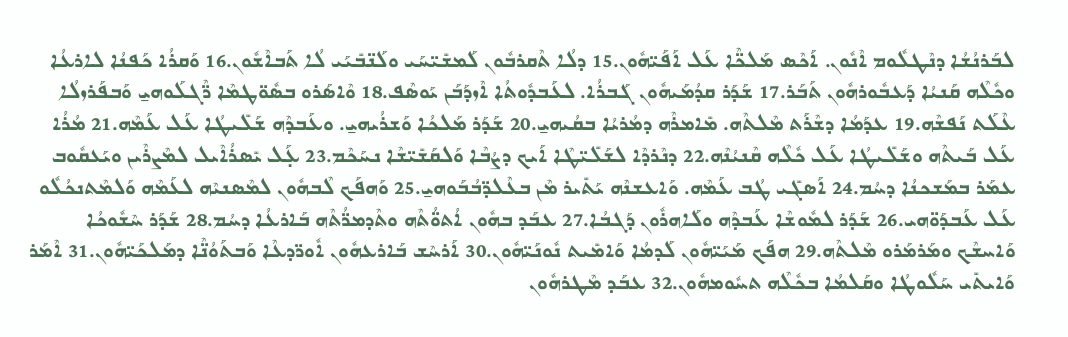ܠܒܰܪܢܳܫܳܐ ܕܢܶܛܠܽܘܡ ܐܶܢܽܘܢ. ܐܰܟܶܣ ܡܰܠܟ̈ܶܐ ܥܰܠ ܐܰܦܰܝ̈ܗܽܘܢ.15 ܕܠܳܐ ܬܶܩܪܒܽܘܢ ܠܰܡܫܺܝ̈ܚܰܝ ܘܠܰܢ̈ܒܺܝܰܝ ܠܳܐ ܬܰܒܐܶܫܽܘܢ.16 ܘܰܩܪܳܐ ܟܰܦܢܳܐ ܠܐܪܥܳܐ ܘܟܽܠܶܗ ܩܰܢܝܳܐ ܕܰܥܒܽܘܪܗܽܘܢ ܬܰܒܰܪ.17 ܫܰܕܰܪ ܩܕܳܡܰܝܗܽܘܢ ܓܰܒܪܳܐ. ܠܥܰܒܕܽܘܬܳܐ ܐܶܙܕܰܒܰܢ ܝܰܘܣܶܦ.18 ܘܶܐܣܰܪܘ ܒܣܽܘ̈ܛܡܶܐ ܖ̈ܶܓܠܰܘܗܝ̱ ܘܰܒܦܰܪܙܠܳܐ ܥܶܠܰܬ ܢܰܦܫܶܗ.19 ܥܕܰܡܳܐ ܕܫܶܪܰܬ ܡܶܠܬܶܗ. ܡܺܐܡܪܶܗ ܕܡܳܪܝܳܐ ܒܩܳܝܗܝ̱.20 ܫܰܕܰܪ ܡܰܠܟܳܐ ܘܰܫܪܳܝܗܝ̱. ܘܥܰܒܕܶܗ ܫܰܠܺܝܛܳܐ ܥܰܠ ܥܰܡܶܗ.21 ܡܳܪܳܐ ܥܰܠ ܒܰܝܬܶܗ ܘܫܰܠܺܝܛܳܐ ܥܰܠ ܟܽܠܶܗ ܩܶܢܝܳܢܶܗ.22 ܕܢܶܪܕܶܐ ܠܫܰܠܺܝ̈ܛܶܐ ܐܰܝܟ ܕܨܳܒܶܐ ܘܰܠܩܰܫܺܝ̈ܫܶܐ ܢܚܰܟܶܡ.23 ܥ̣ܰܠ ܝܺܣܪܳܐܶܝܠ ܠܡܶܨܪܶܝܢ ܘܝܰܥܩܽܘܒ ܥܡܰܪ ܒܡܰܫܟܢܳܐ ܕܚܳܡ.24 ܐܰܣܓܺܝ ܛܳܒ ܥܰܡܶܗ. ܘܰܐܥܫܢܶܗ ܝܰܬܺܝܪ ܡܶܢ ܒܥܶܠܕ̈ܒܳܒܰܘܗܝ̱.25 ܘܰܗܦܰܟ ܠܶܒܗܽܘܢ ܠܡܶܣܢܝܶܗ ܠܥܰܡܶܗ ܘܰܠܡܶܬܢܟܳܠܽܘ ܥܰܠ ܥܰܒܕܰܘ̈ܗܝ.26 ܫܰܕܰܪ ܠܡܽܘܫܶܐ ܥܰܒܕܶܗ ܘܠܰܐܗܪܽܘܢ ܕܰܓܒܳܐ.27 ܥܒܰܕ ܒܗܽܘܢ ܐܳܬܘ̈ܳܬܶܗ ܘܬܶܕܡܖ̈ܳܬܶܗ ܒܰܐܪܥܳܐ ܕܚܳܡ.28 ܫܰܕܰܪ ܚܶܫܽܘܟܳܐ ܘܰܐܚܫܶܟ ܘܡܰܪܡܰܪܘ ܡܶܠܬܶܗ.29 ܗܦܰܟ ܡܰܝܰܝ̈ܗܽܘܢ ܠܰܕܡܳܐ ܘܰܐܡܺܝܬ ܢܽܘܢܰܝ̈ܗܽܘܢ.30 ܐܰܪܚܶܫ ܒܰܐܪܥܗܽܘܢ ܐܽܘܖ̈ܕܥܶܐ ܘܰܒܬܰܘܳܢ̈ܶܐ ܕܡܰܠܟܰܝ̈ܗܽܘܢ.31 ܐܶܡܰܪ ܘܰܐܝܬܺܝ ܚܰܠܽܘܛܳܐ ܘܩܰܠܡܳܐ ܒܟܽܠܶܗ ܬܚܽܘܡܗܽܘܢ.32 ܥܒܰܕ ܡܶܛܪܗܽܘܢ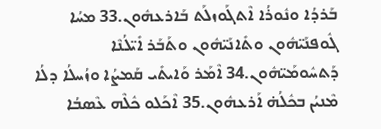ܒܰܪܕܳܐ ܘܢܽܘܪܳܐ ܐܶܬܓܰܘܙܠܰܬ ܒܰܐܪܥܗܽܘܢ.33 ܡܚܳܐ ܓܽܘܦܢܰܝ̈ܗܽܘܢ ܘܬܺܐܢܰܝ̈ܗܽܘܢ ܘܬܰܒܰܪ ܐܺܝ̈ܠܳܢܶܐ ܕܰܬܚܽܘܡܰܝ̈ܗܽܘܢ.34 ܐܶܡܰܪ ܘܰܐܝܬܺܝ ܩܰܡܨܳܐ ܘܙܳܚܠܳܐ ܕܠܳܐ ܡܶܢܝܳܢ ܒܟܽܠܳܗ̇ ܐܰܪܥܗܽܘܢ.35 ܐܶܟܰܠܘ ܟܽܠܶܗ ܥܶܣܒܳܐ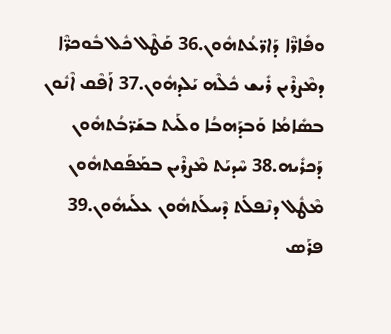ܘܦܺܐܖ̈ܶܐ ܕܰܐܖ̈ܥܳܬܗܽܘܢ.36 ܩܰܛܶܠ ܟܽܠ ܒܽܘܟܖ̈ܶܐ ܕܡܶܨܪܶܝܢ ܪܺܝܫ ܟܽܠܶܗ ܝܰܠܕܗܽܘܢ.37 ܐܰܦܶܩ ܐܶܢܽܘܢ ܒܣܺܐܡܳܐ ܘܰܒܕܰܗܒܳܐ ܘܠܰܝܬ ܒܫܰܖ̈ܒܳܬܗܽܘܢ ܕܰܟܪܺܝܗ.38 ܚܶܕܝܰܬ ܡܶܨܪܶܝܢ ܒܡܰܦܰܩܬܗܽܘܢ ܡܶܛܽܠ ܕܢܶܦܠܰܬ ܕܶܚܠܰܬܗܽܘܢ ܥܠܰܝܗܽܘܢ.39 ܦܪܰܣ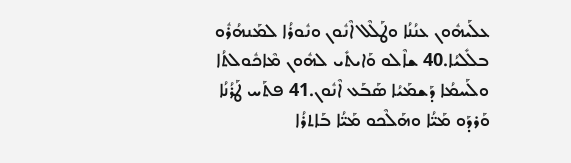ܥܠܰܝܗܽܘܢ ܥܢܳܢܳܐ ܘܛܰܠܶܠ ܐܶܢܽܘܢ ܘܢܽܘܪܳܐ ܠܡܰܢܗܳܪܽܘ ܒܠܺܠܝܳܐ.40 ܫܐܶܠܘ ܘܰܐܝܬܺܝ ܠܗܽܘܢ ܡܶܐܟܽܘܠܬܳܐ ܘܠܰܚܡܳܐ ܕܰܫܡܰܝܳܐ ܣܰܒܰܥ ܐܶܢܽܘܢ.41 ܦܬܰܚ ܛܰܪܳܢܳܐ ܘܰܪܕܰܘ ܡܰܝ̈ܳܐ ܘܗܰܠܶܟܘ ܡܰܝ̈ܳܐ ܒܰܐܬܪܳܐ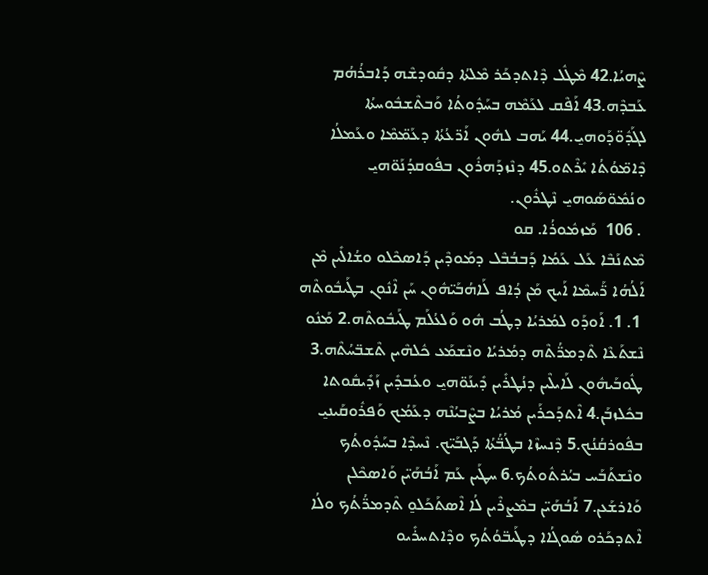ܨܶܗܝܳܐ.42 ܡܶܛܽܠ ܕܶܐܬܕܟܰܪ ܡܶܠܬܳܐ ܕܩܽܘܕܫܶܗ ܕܰܐܒܪܳܗܳܡ ܥܰܒܕܶܗ.43 ܐܰܦܶܩ ܠܥܰܡܶܗ ܒܚܰܕܽܘܬܳܐ ܘܰܒܬܶܫܒܽܘܚܬܳܐ ܠܓܰܕܽܘ̈ܕܰܘܗܝ̱.44 ܝܰܗܒ ܠܗܽܘܢ ܐܰܖ̈ܥܳܬܳܐ ܕܥܰܡ̈ܡܶܐ ܘܥܰܡܠܳܐ ܕܶܐܡ̈ܘܳܬܳܐ ܝܺܪܶܬܘ.45 ܕܢܶܙܕܰܗܪܽܘܢ ܒܦܽܘܩܕܳܢܰܘ̈ܗܝ̱ ܘܢܳܡܽܘ̈ܣܰܘܗܝ̱ ܢܶܛܪܽܘܢ.
 . 106  ܡܰܙܡܽܘܪܳܐ. ܩܘ
ܡܶܬܢܰܒܶܐ ܥܰܠ ܥܰܡܳܐ ܕܰܒܒܳܒܶܠ ܕܡܰܘܕܶܝܢ ܕܰܐܣܟܶܠܘ ܘܫܳܐܠܺܝܢ ܡܶܢ ܐܰ‌ܠܳܗܳܐ ܖ̈ܰܚܡܶܐ ܐܰܝܟ ܡܰܢ ܕܳܐܦ ܠܰܐܗܳܒܰܝ̈ܗܽܘܢ ܚܰܢ ܐܶܢܽܘܢ ܒܛܰܝܒܽܘܬܶܗ
 1. 1. ܐܰܘܕܰܘ ܠܡܳܪܝܳܐ ܕܛܳܒ ܗܽܘ ܘܰܠܥܳܠܰܡ ܛܰܝܒܽܘܬܶܗ.2 ܡܰܢܽܘ ܢܶܫܬܰܥܶܐ ܬܶܕܡܖ̈ܳܬܶܗ ܕܡܳܪܝܳܐ ܘܢܶܫܡܰܥ ܟܽܠܗܶܝܢ ܬܶܫܒ̈ܚܳܬܶܗ.3 ܛܽܘܒܰܝܗܽܘܢ ܠܰܐܝܠܶܝܢ ܕܢܳܛܪܺܝܢ ܕܺܝܢܰܘ̈ܗܝ̱ ܘܥܳܒܕܺܝܢ ܙܰܕܺܝܩܽܘܬܐ ܒܟܽܠܙܒܰܢ.4 ܐܶܬܕܰܟܪܰܝܢ ܡܳܪܝܳܐ ܒܨܶܒܝܳܢܶܗ ܕܥܰܡܳܟ ܘܰܦܪܽܘܩܰܝܢܝ̱ ܒܦܽܘܪܩܳܢܳܟ.5 ܕܶܢܚܙܶܐ ܒܛܳܒ̈ܳܬܳܐ ܕܰܓܒܰܝ̈ܟ. ܢܶܚܕܶܐ ܒܚܰܕܽܘܬܳܟ ܘܢܶܫܬܰܒܰܚ ܒܝܳܪܬܽܘܬܳܟ.6 ܚܛܰܝܢ ܥܰܡ ܐܰܒܳܗܰܝ̈ܢ ܘܰܐܣܟܶܠܢ ܘܰܐܪܫܰܥܢ.7 ܐܰܒܳܗܰܝ̈ܢ ܒܡܶܨܪܶܝܢ ܠܳܐ ܐܶܣܬܰܟܰܠܘ̱ ܬܶܕܡܖ̈ܳܬܳܟ ܘܠܳܐ ܐܶܬܕܟܰܪܘ ܣܽܘܓܳܐܐ ܕܛܰܝܒ̈ܘܳܬܳܟ ܘܕܶܐܬܚܪܺܝܘ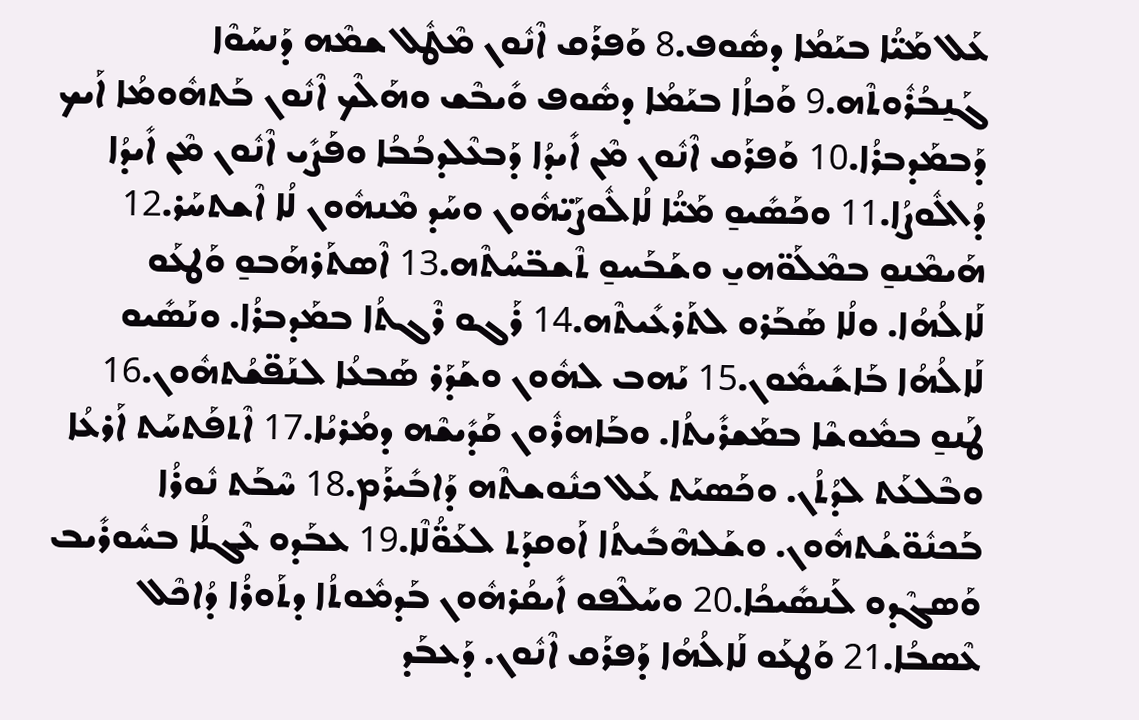ܥܰܠ ܡܰܝ̈ܳܐ ܒܝܰܡܳܐ ܕܣܽܘܦ.8 ܘܰܦܪܰܩ ܐܶܢܽܘܢ ܡܶܛܽܠ ܫܡܶܗ ܕܰܢܚܰܘܶܐ ܓܰܢ̱ܒܳܪܽܘܬܶܗ.9 ܘܰܟܐܳܐ ܒܝܰܡܳܐ ܕܣܽܘܦ ܘܺܝܒܶܫ ܘܗܰܠܶܟ ܐܶܢܽܘܢ ܒܰܬܗܽܘܡܳܐ ܐܰܝܟ ܕܰܒܡܰܕܒܪܳܐ.10 ܘܰܦܪܰܩ ܐܶܢܽܘܢ ܡܶܢ ܐܺܝܕܳܐ ܕܰܒܥܶܠܕܒܳܒܳܐ ܘܦܰܨܺܝ ܐܶܢܽܘܢ ܡܶܢ ܐܺܝܕܳܐ ܕܳܐܠܽܘܨܳܐ.11 ܘܟܰܣܺܝܘ̱ ܡܰܝ̈ܳܐ ܠܳܐܠܽܘܨܰܝ̈ܗܽܘܢ ܘܚܰܕ ܡܶܢܗܽܘܢ ܠܳܐ ܐܶܫܬܚܰܪ.12 ܗܰܝܡܶܢܘ̱ ܒܡܶܠܰܘ̈ܗܝ̱ ܘܫܰܒܰܚܘ̱ ܬܶܫܒ̈ܚܳܬܶܗ.13 ܐܶܣܬܰܪܗܰܒܘ̱ ܘܰܛܥܰܘ ܠܰܐܠܳܗܳܐ. ܘܠܳܐ ܣܰܒܰܪܘ ܠܬܰܪܥܺܝܬܶܗ.14 ܪܰܓܘ ܪܶܓܬܳܐ ܒܡܰܕܒܪܳܐ. ܘܢܰܣܺܝܘ ܠܰܐܠܳܗܳܐ ܒܰܐܫܺܝܡܽܘܢ.15 ܝܰܗܒ ܠܗܽܘܢ ܘܫܰܕܰܪ ܣܰܒܥܳܐ ܠܢܰܦ̈ܫܳܬܗܽܘܢ.16 ܛܰܢܘ̱ ܒܡܽܘܫܶܐ ܒܡܰܫܪܺܝܬܳܐ. ܘܒܰܐܗܪܽܘܢ ܩܰܕܺܝܫܶܗ ܕܡܳܪܝܳܐ.17 ܐܶܬܦܰܬܚܰܬ ܐܰܪܥܳܐ ܘܒܶܠܥܰܬ ܠܕܳܬܳܢ. ܘܟܰܣܝܰܬ ܥܰܠ ܟܢܽܘܫܬܶܗ ܕܰܐܒܺܝܪܰܡ.18 ܚܶܒܰܬ ܢܽܘܪܳܐ ܒܰܟܢܽܘ̈ܫܳܬܗܽܘܢ. ܘܫܰܠܗܶܒܺܝܬܳܐ ܐܰܘܩܕܰܬ ܠܥܰܘ̈ܳܠܶܐ.19 ܥܒܰܕܘ ܥܶܓܠܳܐ ܒܚܽܘܪܺܝܒ ܘܰܣܓܶܕܘ ܠܰܢܣܺܝܟܳܐ.20 ܘܚܰܠܶܦܘ ܐܺܝܩܳܪܗܽܘܢ ܒܰܕܡܽܘܬܳܐ ܕܬܰܘܪܳܐ ܕܳܐܟܶܠ ܥܶܣܒܳܐ.21 ܘܰܛܥܰܘ ܠܰܐܠܳܗܳܐ ܕܰܦܪܰܩ ܐܶܢܽܘܢ. ܕܰܥܒܰܕ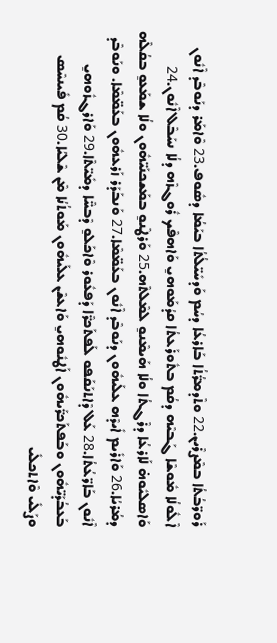ܪܰܘܖ̈ܒܳܬܳܐ ܒܡܶܨܪܶܝܢ.22 ܘܬܶܕܡܖ̈ܳܬܳܐ ܒܰܐܪܥܳܐ ܕܚܳܡ ܘܰܕܚܺܝ̈ܠܳܬܳܐ ܒܝܰܡܳܐ ܕܣܽܘܦ.23 ܘܶܐܡܰܪ ܕܢܰܘܒܶܕ ܐܶܢܽܘܢ ܐܶܠܽܘܠܳܐ ܡܽܘܫܶܐ ܓܰܒܝܶܗ ܕܩܳܡ ܒܬܽܘܪܰܥܬܳܐ ܩܕܳܡܰܘܗܝ̱ ܘܰܐܗܦܶܟ ܪܽܘܓܙܶܗ ܕܠܳܐ ܢܚܰܒܶܠ ܐܶܢܽܘܢ.24 ܘܰܐܣܠܝܽܘܗ̇ ܠܰܐܪܥܳܐ ܕܪܶܓܬܳܐ ܘܠܳܐ ܗܰܝܡܶܢܘ̱ ܠܡܶܠܬܶܗ.25 ܘܰܪܛܶܢܘ̱ ܒܡܰܫܟܢܰܝ̈ܗܽܘܢ ܘܠܳܐ ܫܡܰܥܘ̱ ܒܩܳܠܶܗ ܕܡܳܪܝܳܐ.26 ܘܰܐܪܺܝܡ ܐܺܝܕܶܗ ܥܠܰܝܗܽܘܢ ܕܢܰܘܒܶܕ ܐܶܢܽܘܢ ܒܥܰܡ̈ܡܶܐ.27 ܘܰܢܒܰܕܰܪ ܙܰܪܥܗܽܘܢ ܒܥܰܡ̈ܡܶܐ. ܘܢܰܘܒܶܕ ܐܶܢܽܘܢ ܒܰܐܖ̈ܥܳܬܳܐ.28 ܥܰܠ ܕܶܐܬܢܰܩܰܦܘ ܠܰܦܬܰܟܖ̈ܶܐ ܕܰܦܥܽܘܪ ܘܶܐܟܰܠܘ̱ ܕܶܒܚ̈ܶܐ ܕܡܺܝ̈ܬܶܐ.29 ܘܰܐܪܓܙܽܘܗܝ̱ ܒܰܥܒܳܕܰܝ̈ܗܽܘܢ ܘܒܰܦܬܰܟܖ̈ܰܝܗܽܘܢ ܐܰܛܢܽܘܗܝ̱ ܘܰܐܥܫܶܢ ܥܠܰܝܗܽܘܢ ܡܰܘܬܳܢܳܐ ܡܶܢ ܫܶܠܝܳܐ.30 ܩܳܡ ܦܺܝܢܚܶܣ ܘܨܰܠܺܝ ܘܶܐܬܟܠܺܝ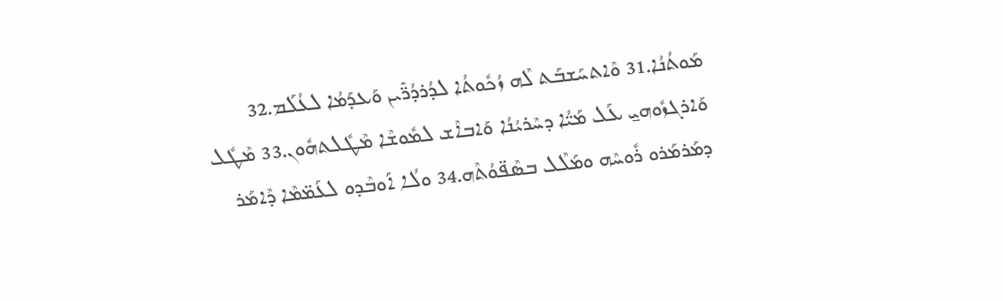ܡܰܘܬܳܢܳܐ.31 ܘܶܐܬܚܰܫܒܰܬ ܠܶܗ ܙܳܟܽܘܬܳܐ ܠܕܳܪܕܳܖ̈ܺܝܢ ܘܰܥܕܰܡܳܐ ܠܥܳܠܰܡ.32 ܘܰܐܪܓܙܽܘܗܝ̱ ܥܰܠ ܡܰܝ̈ܳܐ ܕܚܶܪܝܳܢܳܐ ܘܰܐܒܐܶܫ ܠܡܽܘܫܶܐ ܡܶܛܽܠܬܗܽܘܢ.33 ܡܶܛܽܠ ܕܡܰܪܡܰܪܘ ܪܽܘܚܶܗ ܘܡܰܠܶܠ ܒܣܶܦ̈ܘܳܬܶܗ.34 ܘܠܳܐ ܐܰܘܒܶܕܘ ܠܥܰܡ̈ܡܶܐ ܕܶܐܡܰܪ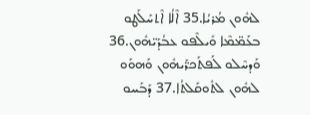ܠܗܽܘܢ ܡܳܪܝܳܐ.35 ܐܶܠܳܐ ܐܶܬܚܰܠܰܛܘ ܒܥܰܡ̈ܡܶܐ ܘܺܝܠܶܦܘ ܥܒܳܕܰܝ̈ܗܽܘܢ.36 ܘܰܕܚܶܠܘ ܠܰܦܬܰܟܖ̈ܰܝܗܽܘܢ ܘܰܗܘܰܘ ܠܗܽܘܢ ܠܬܽܘܩܰܠܬܳܐ.37 ܕܰܒܰܚܘ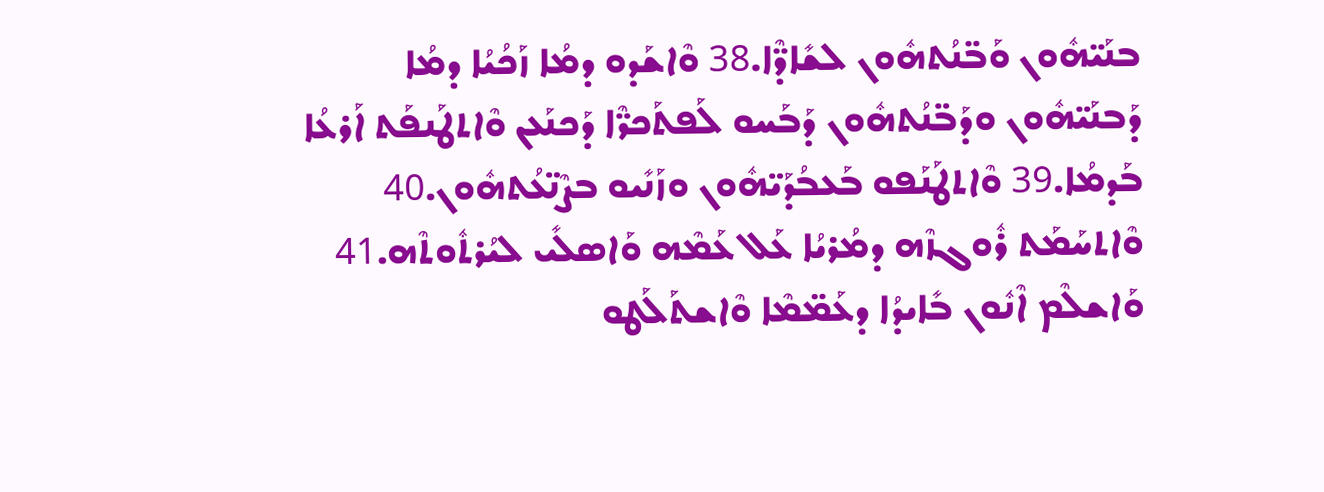ܒܢܰܝ̈ܗܽܘܢ ܘܰܒ̈ܢܳܬܗܽܘܢ ܠܫܺܐܕ̈ܶܐ.38 ܘܶܐܫܰܕܘ ܕܡܳܐ ܙܰܟܳܝܳܐ ܕܡܳܐ ܕܰܒܢܰܝ̈ܗܽܘܢ ܘܕܰܒ̈ܢܳܬܗܽܘܢ ܕܰܒܰܚܘ ܠܰܦܬܰܟܖ̈ܶܐ ܕܰܟܢܰܥܢ ܘܶܐܬܛܰܢܦܰܬ ܐܰܪܥܳܐ ܒܰܕܡܳܐ.39 ܘܶܐܬܛܰܢܰܦܘ ܒܰܥܒܳܕܰܝ̈ܗܽܘܢ ܘܙܰܢܺܝܘ ܒܨܶܢ̈ܥܳܬܗܽܘܢ.40 ܘܶܐܬܚܰܡܰܬ ܪܽܘܓܙܶܗ ܕܡܳܪܝܳܐ ܥܰܠ ܥܰܡܶܗ ܘܰܐܣܠܺܝ ܠܝܳܪܬܽܘܬܶܗ.41 ܘܰܐܫܠܶܡ ܐܶܢܽܘܢ ܒܺܐܝܕܳܐ ܕܥܰܡ̈ܡܶܐ ܘܶܐܫܬܰܠܰܛܘ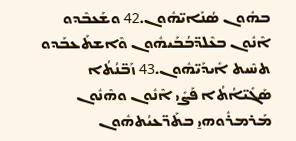ܒܗܽܘܢ ܣܳܢܰܐܝ̈ܗܽܘܢ.42 ܘܫܰܥܒܶܕܘ ܐܶܢܽܘܢ ܒܥܶܠܕ̈ܒܳܒܰܝܗܽܘܢ ܘܶܐܫܬܰܥܒܰܕܘ ܬܚܶܝܬ ܐܺܝܕܰܝ̈ܗܽܘܢ.43 ܙܰܒ̈ܢܳܬܳܐ ܣܰܓܺܝ̈ܐܳܬܳܐ ܦܰܨܺܝ ܐܶܢܽܘܢ ܘܗܶܢܽܘܢ ܡܰܪܡܪܽܘܗܝ̱ ܒܬܰܖ̈ܥܝܳܬܗܽܘܢ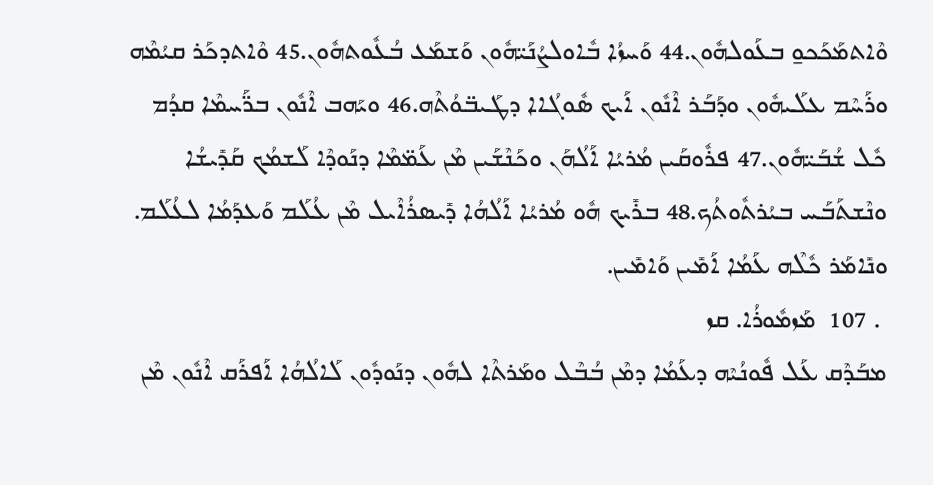ܘܶܐܬܡܰܟܰܟܘ̱ ܒܥܰܘܠܗܽܘܢ.44 ܘܰܚܙܳܐ ܒܽܐܘܠܨܳܢܰܝ̈ܗܽܘܢ ܘܰܫܡܰܥ ܒܳܥܽܘܬܗܽܘܢ.45 ܘܶܐܬܕܟܰܪ ܩܝܳܡܶܗ ܘܪܰܚܶܡ ܥܠܰܝܗܽܘܢ ܘܕܰܒܰܪ ܐܶܢܽܘܢ ܐܰܝܟ ܣܽܘܓܳܐܐ ܕܛܰܝܒ̈ܘܳܬܶܗ.46 ܘܝܰܗܒ ܐܶܢܽܘܢ ܒܖ̈ܰܚܡܶܐ ܩܕܳܡ ܟܽܠ ܫܳܒܰܝ̈ܗܽܘܢ.47 ܦܪܽܘܩܰܝܢ ܡܳܪܝܳܐ ܐܰܠܳܗܰܢ ܘܟܰܢܶܫܰܝܢ ܡܶܢ ܥܰܡ̈ܡܶܐ ܕܢܰܘܕܶܐ ܠܰܫܡܳܟ ܩܰܕܺܝܫܳܐ ܘܢܶܫܬܰܒܰܚ ܒܝܳܪܬܽܘܬܳܟ.48 ܒܪܺܝܟ ܗܽܘ ܡܳܪܝܳܐ ܐܰ‌ܠܳܗܳܐ ܕܺܝܣܪܳܐܶܝܠ ܡܶܢ ܥܳܠܰܡ ܘܰܥܕܰܡܳܐ ܠܥܳܠܰܡ. ܘܢܺܐܡܰܪ ܟܽܠܶܗ ܥܰܡܳܐ ܐܰܡܺܝܢ ܘܰܐܡܺܝܢ.
 . 107  ܡܰܙܡܽܘܪܳܐ. ܩܙ
ܡܒܰܕܶܩ ܥܰܠ ܦܽܘܢܳܝܶܗ ܕܥܰܡܳܐ ܕܡܶܢ ܒܳܒܶܠ ܘܡܰܪܬܶܐ ܠܗܽܘܢ ܕܢܰܘܕܽܘܢ ܠܰܐܠܳܗܳܐ ܐܰܦܪܰܩ ܐܶܢܽܘܢ ܡܶܢ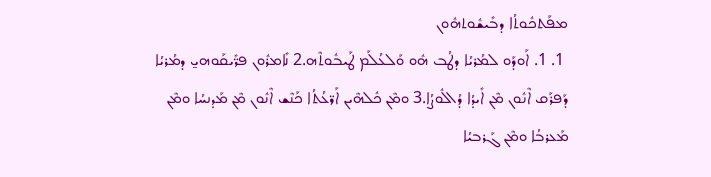ܡܦܰܬܟܽܘܬܳܐ ܕܒܺܝܫܽܘܬܗܽܘܢ
 1. 1. ܐܰܘܕܰܘ ܠܡܳܪܝܳܐ ܕܛܳܒ ܗܽܘ ܘܰܠܥܳܠܰܡ ܛܰܝܒܽܘܬܶܗ.2 ܢܺܐܡܪܽܘܢ ܦܖ̈ܺܝܩܰܘܗܝ̱ ܕܡܳܪܝܳܐ ܕܰܦܪܰܩ ܐܶܢܽܘܢ ܡܶܢ ܐܺܝܕܳܐ ܕܳܐܠܽܘܨܳܐ.3 ܘܡܶܢ ܟܽܠܗܶܝܢ ܐܰܖ̈ܥܳܬܳܐ ܟܰܢܶܫ ܐܶܢܽܘܢ ܡܶܢ ܡܰܕܢܚܳܐ ܘܡܶܢ ܡܰܥܪܒܳܐ ܘܡܶܢ ܓܰܪܒܝܳܐ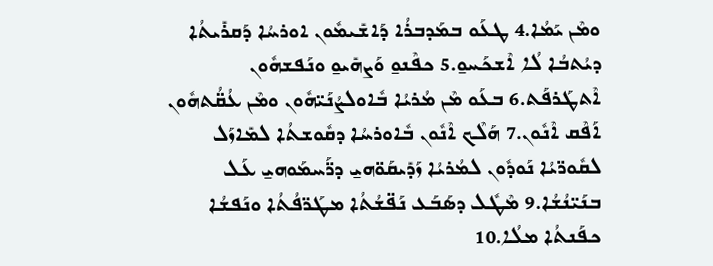ܘܡܶܢ ܝܰܡܳܐ.4 ܛܥܰܘ ܒܡܰܕܒܪܳܐ ܕܰܐܫܺܝܡܽܘܢ ܐܘܪܚܳܐ ܕܰܩܪܺܝܬܳܐ ܕܝܳܬܒܳܐ ܠܳܐ ܐܶܫܟܰܚܘ̱.5 ܟܦܶܢܘ̱ ܘܰܨܗܺܝܘ̱ ܘܢܰܦܫܗܽܘܢ ܐܶܬܛܰܪܦܰܬ.6 ܒܥܰܘ ܡܶܢ ܡܳܪܝܳܐ ܒܽܐܘܠܨܳܢܰܝ̈ܗܽܘܢ ܘܡܶܢ ܥܳܩ̈ܳܬܗܽܘܢ ܐܰܦܶܩ ܐܶܢܽܘܢ.7 ܗܰܠܶܟ ܐܶܢܽܘܢ ܒܽܐܘܪܚܳܐ ܕܩܽܘܫܬܳܐ ܠܡܺܐܙܰܠ ܠܩܽܘܖ̈ܝܳܐ ܢܰܘܕܽܘܢ ܠܡܳܪܝܳܐ ܙܰܕܺܝܩܰܘ̈ܗܝ̱ ܕܖ̈ܰܚܡܰܘܗܝ̱ ܥܰܠ ܒܢܰܝ̈ܢܳܫܳܐ.9 ܡܶܛܽܠ ܕܣܰܒܰܥ ܢܰܦ̈ܫܳܬܳܐ ܡܛܰܖ̈ܦܳܬܳܐ ܘܢܰܦܫܳܐ ܟܦܰܢܬܳܐ ܡܠܳܐ.10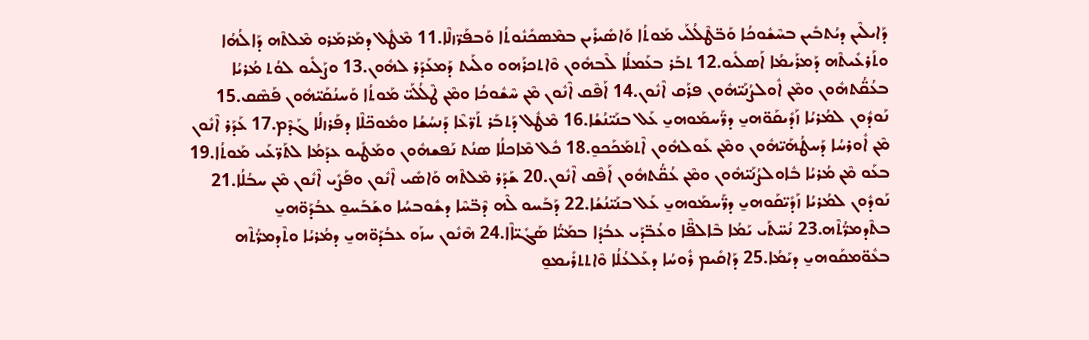ܕܰܐܝܠܶܝܢ ܕܝܳܬܒܺܝܢ ܒܚܶܫܽܘܟܳܐ ܘܰܒ̈ܛܶܠܳܠܰܝ ܡܰܘܬܳܐ ܘܰܐܣܺܝܪܺܝܢ ܒܡܶܣܟܺܢܽܘܬܳܐ ܘܰܒܦܰܖ̈ܙܠܶܐ.11 ܡܶܛܽܠ ܕܡܰܪܡܰܪܘ ܡܶܠܬܶܗ ܕܰܐ‌ܠܳܗܳܐ ܘܬܰܪܥܺܝܬܶܗ ܕܰܡܪܰܝܡܳܐ ܐܰܣܠܺܝܘ.12 ܬܒܰܪ ܒܥܰܡܠܳܐ ܠܶܒܗܽܘܢ ܘܶܐܬܟܪܰܗܘ ܘܠܰܝܬ ܕܰܡܥܰܕܰܪ ܠܗܽܘܢ.13 ܘܨܰܠܺܝܘ ܠܘܳܬ ܡܳܪܝܳܐ ܒܥܳܩ̈ܳܬܗܽܘܢ ܘܡܶܢ ܐܽܘܠܨܳܢܰܝ̈ܗܽܘܢ ܦܪܰܩ ܐܶܢܽܘܢ.14 ܐܰܦܶܩ ܐܶܢܽܘܢ ܡܶܢ ܚܶܫܽܘܟܳܐ ܘܡܶܢ ܛܶܠܳܠܰܝ̈ ܡܰܘܬܳܐ ܘܰܚܢܳܩܰܝ̈ܗܽܘܢ ܦܰܣܶܩ.15 ܢܰܘܕܽܘܢ ܠܡܳܪܝܳܐ ܙܰܕܺܝܩܰܘ̈ܗܝ̱ ܕܖ̈ܰܚܡܰܘܗܝ̱ ܥܰܠ ܒܢܰܝ̈ܢܳܫܳܐ.16 ܡܶܛܽܠ ܕܰܬܒܰܪ ܬܰܖ̈ܥܶܐ ܕܰܢܚܳܫܳܐ ܘܡܽܘܟ̈ܠܶܐ ܕܦܰܪܙܠܳܐ ܓܰܕܶܡ.17 ܥܰܕܰܪ ܐܶܢܽܘܢ ܡܶܢ ܐܽܘܪܚܳܐ ܕܰܚܛܳܗܰܝ̈ܗܽܘܢ ܘܡܶܢ ܥܰܘܠܗܽܘܢ ܐܶܬܡܰܟܰܟܘ̱.18 ܟܽܠ ܡܶܐܟܠܳܐ ܣܢܳܬ ܢܰܦܫܗܽܘܢ ܘܡܰܛܺܝܘ ܥܕܰܡܳܐ ܠܬܰܖ̈ܥܰܝ ܡܰܘܬܳܐ.19 ܒܥܰܘ ܡܶܢ ܡܳܪܝܳܐ ܒܽܐܘܠܨܳܢܰܝ̈ܗܽܘܢ ܘܡܶܢ ܥܳܩ̈ܳܬܗܽܘܢ ܐܰܦܶܩ ܐܶܢܽܘܢ.20 ܫܰܕܰܪ ܡܶܠܬܶܗ ܘܰܐܣܺܝ ܐܶܢܽܘܢ ܘܦܰܨܺܝ ܐܶܢܽܘܢ ܡܶܢ ܚܒܳܠܳܐ.21 ܢܰܘܕܽܘܢ ܠܡܳܪܝܳܐ ܙܰܕܺܝ̈ܩܰܘܗܝ̱ ܕܖ̈ܰܚܡܰܘܗܝ̱ ܥܰܠ ܒܢܰܝ̈ܢܳܫܳܐ.22 ܕܰܒܰܚܘ ܠܶܗ ܕܶܒ̈ܚܶܐ ܕܫܽܘܒܚܳܐ ܘܫܰܒܰܚܘ̱ ܥܒܳܕܰܘ̈ܗܝ̱ ܒܬܶܕܡܖ̈ܳܬܶܗ.23 ܢܳܚ̈ܬܰܝ ܝܰܡܳܐ ܒܶܐܠܦ̈ܶܐ ܘܥܳܒ̈ܕܰܝ ܥܒܳܕܳܐ ܒܡܰܝ̈ܳܐ ܣܰܓܺܝ̈ܐܶܐ.24 ܗܶܢܽܘܢ ܚܙܰܘ ܥܒܳܕܰܘ̈ܗܝ̱ ܕܡܳܪܝܳܐ ܘܬܶܕܡܖ̈ܳܬܶܗ ܒܥܽܘ̈ܡܩܰܘܗܝ̱ ܕܝܰܡܳܐ.25 ܕܰܐܩܺܝܡ ܪܽܘܚܳܐ ܕܥܰܠܥܳܠܳܐ ܘܶܐܬܬܪܺܝܡܘ̱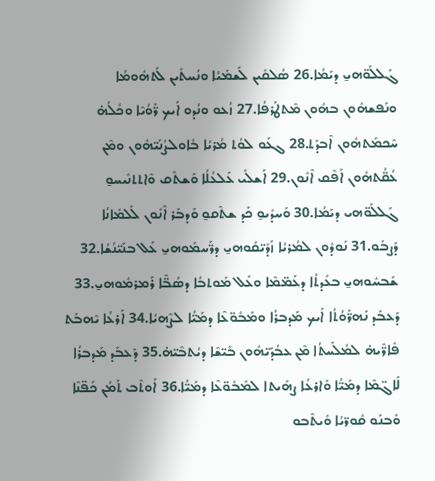ܓܰܠܠܰܘ̈ܗܝ̱ ܕܝܰܡܳܐ.26 ܣܳܠܩܺܝܢ ܠܰܫܡܰܝܳܐ ܘܢܳܚܬܺܝܢ ܠܰܬܗܽܘܡܳܐ ܘܢܰܦܫܗܽܘܢ ܒܗܽܘܢ ܡܶܬܛܰܪܦܳܐ.27 ܙܳܥܘ ܘܢܳܕܘ ܐܰܝܟ ܖ̈ܰܘܳܝܶܐ ܘܟܽܠܳܗ̇ ܚܶܟܡܰܬܗܽܘܢ ܐܶܒܕܰܬ.28 ܓܥܰܘ ܠܘܳܬ ܡܳܪܝܳܐ ܒܽܐܘܠܨܳܢܰܝ̈ܗܽܘܢ ܘܡܶܢ ܥܳܩ̈ܳܬܗܽܘܢ ܐܰܦܶܩ ܐܶܢܽܘܢ.29 ܐܰܫܠܺܝ ܥܰܠܥܳܠܳܐ ܘܰܫܬܶܩ ܘܶܐܬܬܢܺܝܚܘ̱ ܓܰܠܠܰܘ̈ܗܝ ܕܝܰܡܳܐ.30 ܘܰܚܕܺܝܘ̱ ܟܰܕ ܫܬܶܩܘ̱ ܘܰܕܒܰܪ ܐܶܢܽܘܢ ܠܰܠܡܺܐܢܳܐ ܕܰܨܒܰܘ.31 ܢܰܘܕܽܘܢ ܠܡܳܪܝܳܐ ܙܰܕܺܝ̈ܩܰܘܗܝ̱ ܕܖ̈ܰܚܡܰܘܗܝ̱ ܥܰܠ ܒܢܰܝ̈ܢܳܫܳܐ.32 ܫܰܒܚܽܘܗܝ̱ ܒܥܺܕܬܳܐ ܕܥܰܡ̈ܡܶܐ ܘܥܰܠ ܡܰܘܬܒܳܐ ܕܣܳܒ̈ܶܐ ܪܰܡܪܡܽܘܗܝ̱.33 ܕܰܥܒܰܕ ܢܰܗܖ̈ܰܘܳܬܳܐ ܐܰܝܟ ܡܰܕܒܪܳܐ ܘܡܰܒܽܘ̈ܥܶܐ ܕܡܰܝ̈ܳܐ ܠܨܶܗܝܳܐ.34 ܐܰܪܥܳܐ ܝܶܗܒܰܬ ܦܺܐܖ̈ܶܝܗ̇ ܠܡܳܠܰܚܬܳܐ ܡܶܢ ܥܒܳܕܰܝ̈ܗܽܘܢ ܒܺܝ̈ܫܶܐ ܕܝܳܬܒܶܝ̈ܗ̇.35 ܕܰܥܒܰܕ ܡܰܕܒܪܳܐ ܠܰܐܓ̈ܡܶܐ ܕܡܰܝ̈ܳܐ ܘܰܐܪܥܳܐ ܨܗܺܝܬܐ ܠܡܰܒܽܘ̈ܥܶܐ ܕܡܰܝ̈ܳܐ.36 ܐܰܘܬܶܒ ܬܰܡܳܢ ܟܰܦ̈ܢܶܐ ܘܰܒܢܰܘ ܩܽܘܖ̈ܝܳܐ ܘܺܝܬܶܒܘ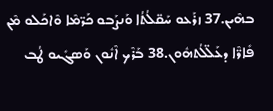ܒܗܶܝܢ.37 ܙܪܰܥܘ ܚܰܩ̈ܠܳܬܳܐ ܘܰܢܨܰܒܘ ܟܰܖ̈ܡܶܐ ܘܶܐܟܰܠܘ ܡܶܢ ܦܺܐܖ̈ܶܐ ܕܥܰܠ̈ܠܳܬܗܽܘܢ.38 ܒܰܪܶܟ ܐܶܢܽܘܢ ܘܰܣܓܺܝܘ ܛܳܒ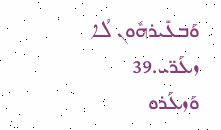ܘܰܒܥܺܝܪܗܽܘܢ ܠܳܐ ܙܥܰܖ̈ܝ.39 ܘܰܙܥܰܪܘ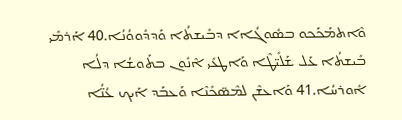ܘܶܐܬܡܰܟܰܟܘ ܒܣܽܘܓܳܐܐ ܕܒܺܝܫܬܳܐ ܘܰܕܕܽܘܘܳܢܳܐ.40 ܐܰܪܡܺܝ ܒܺܝܫܬܳܐ ܥܰܠ ܫܰܠܺܝ̈ܛܶܐ ܘܰܐܛܥܺܝ ܐܶܢܽܘܢ ܒܬܰܘܫܳܐ ܕܠܳܐ ܐܽܘܪܚܳܐ.41 ܘܰܐܥܫܶܢ ܠܡܶܣ̈ܟܺܢܶܐ ܘܰܥܒܰܕ ܐܰܝܟ ܥܳܢ̈ܳܐ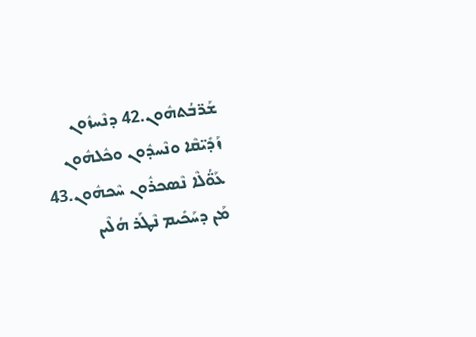ܫܰܖ̈ܒܳܬܗܽܘܢ.42 ܕܢܶܚܙܽܘܢ ܙܰܕܺܝ̈ܩܶܐ ܘܢܶܚܕܽܘܢ ܘܟܽܠܗܽܘܢ ܥܰܘ̈ܳܠܶܐ ܢܶܣܟܪܽܘܢ ܚܶܟܗܽܘܢ.43 ܡܰܢ ܕܚܰܟܺܝܡ ܢܶܛܰܪ ܗܳܠܶܝܢ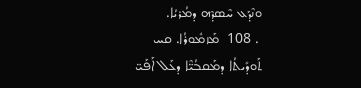ܘܢܶܕܰܥ ܚܶܣܕܶܗ ܕܡܳܪܝܳܐ.
 . 108  ܡܰܙܡܽܘܪܳܐ. ܩܚ
ܬܰܘܕܺܝܬܳܐ ܕܡܰܩܒܳܝ̈ܶܐ ܕܥܰܠ ܐܰܦܰܝ̈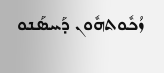ܙܳܟܽܘܬܗܽܘܢ ܕܰܚܣܰܢܘ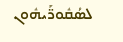ܠܣܳܩܽܘܖ̈ܰܝܗܽܘܢ